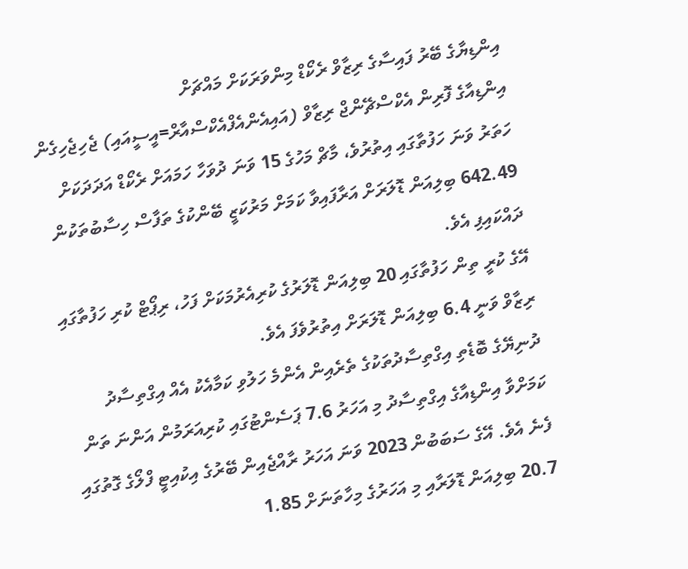އިންޑިޔާގެ ބޭރު ފައިސާގެ ރިޒާވް ރެކޯޑް މިންވަރަކަށް މައްޗަށް
އިންޑިއާގެ ފޮރިން އެކްސްޗޭންޖް ރިޒާވް (އައިއެންއެފްއެކްސްއާރް=އީސީއައި) ޖެހިޖެހިގެން ހަތަރު ވަނަ ހަފުތާގައި އިތުރުވެ، މާޗް މަހުގެ 15 ވަނަ ދުވަހާ ހަމައަށް ރެކޯޑް އަދަދަކަށް 642.49 ބިލިއަން ޑޮލަރަށް އަރާފައިވާ ކަމަށް މަރުކަޒީ ބޭންކުގެ ތަފާސް ހިސާބުތަކުން ދައްކައިފި އެވެ.
އޭގެ ކުރީ ތިން ހަފުތާގައި 20 ބިލިއަން ޑޮލަރުގެ ކުރިއެރުމަކަށް ފަހު، ރިޕޯޓް ކުރި ހަފުތާގައި ރިޒާވް ވަނީ 6.4 ބިލިއަން ޑޮލަރަށް އިތުރުވެފަ އެވެ.
ދުނިޔޭގެ ބޮޑެތި އިގްތިސާދުތަކުގެ ތެރެއިން އެންމެ ހަލުވި ކަމާއެކު އެއް އިގްތިސާދު ކަމަށްވާ އިންޑިއާގެ އިގްތިސާދު މި އަހަރު 7.6 ޕަސެންޓުގައި ކުރިއަރަމުން އަންނަ ތަން ފެނެ އެވެ. އޭގެ ސަބަބުން 2023 ވަނަ އަހަރު ރާއްޖެއިން ބޭރުގެ އިކުއިޓީ ފްލޯގެ ގޮތުގައި 20.7 ބިލިއަން ޑޮލަރާއި މި އަހަރުގެ މިހާތަނަށް 1.85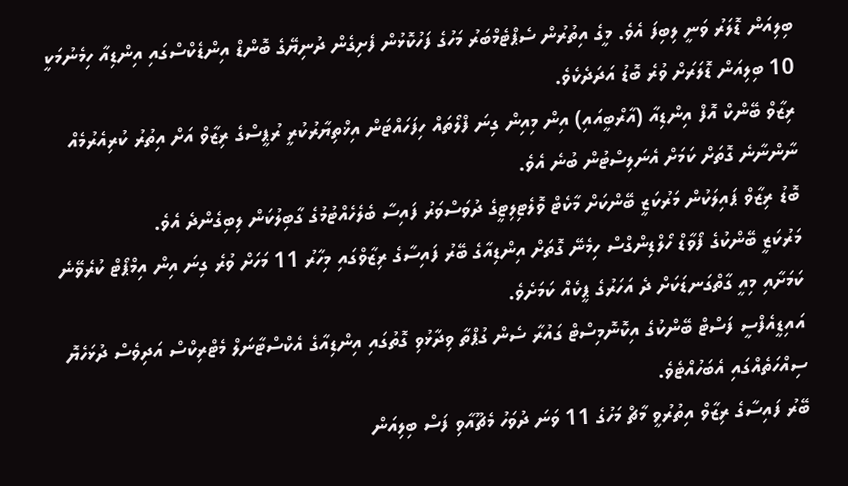ބިލިއަން ޑޮލަރު ވަނީ ލިބިފަ އެވެ. މީގެ އިތުރުން ސެޕްޓެމްބަރު މަހުގެ ފަހުކޮޅުން ފެށިގެން ދުނިޔޭގެ ބޮންޑް އިންޑެކްސްގައި އިންޑިއާ ހިމެނުމަކީ 10 ބިލިއަން ޑޮލަރަށް ވުރެ ބޮޑު އަދަދެކެވެ.
ރިޒާވް ބޭންކް އޮފް އިންޑިއާ (އާރްބީއައި) އިން މިއިން ގިނަ ފްލޯތައް ހިފަހައްޓަން އިޚްތިޔާރުކުރީ ރުޕީސްގެ ރިޒާވް އަށް އިތުރު ކުރިއެރުމެއް ނާންނާނެ ގޮތަށް ކަމަށް އެނަލިސްޓުން ބުނެ އެވެ.
ބޮޑު ރިޒާވް ޕައިލަކުން މަރުކަޒީ ބޭންކަށް މާކެޓް ވޮލެޓިލިޓީގެ ދުވަސްވަރު ފައިސާ ބެލެހެއްޓުމުގެ ގާބިލުކަން ލިބިގެންދެ އެވެ.
މަރުކަޒީ ބޭންކުގެ ފޯވާޑް ހޯލްޑިންގްސް ހިމެނޭ ގޮތަށް އިންޑިއާގެ ބޭރު ފައިސާގެ ރިޒާވްގައި މިހާރު 11 މަހަށް ވުރެ ގިނަ އިން އިމްޕޯޓް ކުރެވޭނެ ކަމަށާއި މިއީ ގާތްގަނޑަކަށް ދެ އަހަރުގެ ޕީކެއް ކަމަށެވެ.
އައިޑީއެފްސީ ފަސްޓް ބޭންކުގެ އިކޮނޮމިސްޓް ގައުރާ ސެން ގުޕްތާ ވިދާޅުވި ގޮތުގައި އިންޑިއާގެ އެކްސްޓާނަލް މެޓްރިކްސް އަދިވެސް ދުޅަހެޔޮ ސިއްހަތެއްގައި އެބަހުއްޓެވެ.
ބޭރު ފައިސާގެ ރިޒާވް އިތުރުވީ މާޗް މަހުގެ 11 ވަނަ ދުވަހު މެޗޫއާވި ފަސް ބިލިއަން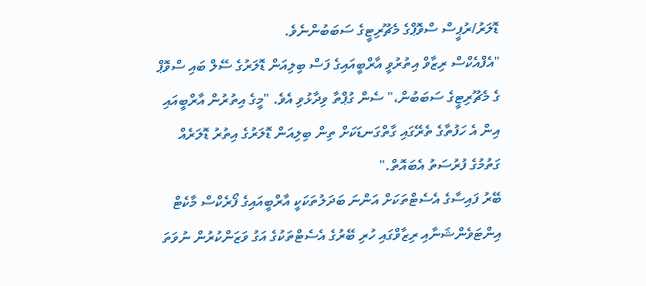ޑޮލަރު/ރުޕީސް ސްވޮޕްގެ މެޗޫރިޓީގެ ސަބަބުންނެވެ.
"އެފްއެކްސް ރިޒާވް އިތުރުވީ އާރްބީއައިގެ ފަސް ބިލިއަން ޑޮލަރުގެ ސޭލް ބައި ސްވޮޕް ގެ މެޗޫރިޓީގެ ސަބަބުން،" ސެން ގުޕްތާ ވިދާޅުވި އެވެ. "މީގެ އިތުރުން އާރްބީއައި އިން އެ ހަފުތާގެ ތެރޭގައި ގާތްގަނޑަކަށް ތިން ބިލިއަން ޑޮލަރުގެ އިތުރު ޑޮލަރެއް ގަތުމުގެ ފުރުސަތު އެބައޮތް."
ބޭރު ފައިސާގެ އެސެޓްތަކަށް އަންނަ ބަދަލުތަކަކީ އާރްބީއައިގެ ފޯރެކްސް މާކެޓް އިންޓަވެންޝަނާއި ރިޒާވްގައި ހުރި ބޭރުގެ އެސެޓްތަކުގެ އަގު ވަޒަންކުރުން ނުވަތަ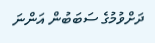ދަށްވުމުގެ ސަބަބުން އަންނަ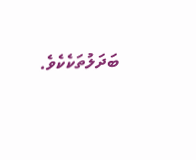ބަދަލުތަކެކެވެ.